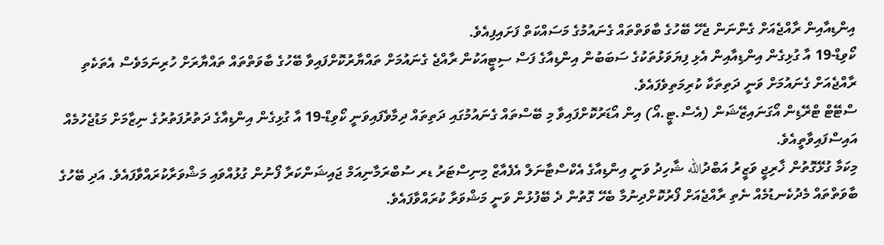އިންޑިއާއިން ރާއްޖެއަށް ގެންނަން ޖެހޭ ބޭހުގެ ބާވަތްތައް ގެނައުމުގެ މަސައްކަތް ފަށައިފިއެވެ.
ކޯވިޑް-19 އާ ގުޅިގެން އިންޑިއާއިން އެޅި ފިޔަވަޅުތަކުގެ ސަބަބުން އިންޑިއާގެ ފަސް ސިޓީއަކުން ރާއްޖެ ގެނައުމަށް ތައްޔާރުކޮށްފައިވާ ބޭހުގެ ބާވަތްތައް ތައްޔާރަށް ހުރިނަމަވެސް އެތަކެތި ރާއްޖެއަށް ގެނައުމަށް ވަނީ ދަތިތަކާ ކުރިމަތިވެފައެވެ.
ސްޓޭޓް ޓްރޭޑިން އޯގަނައިޒޭޝަން (އެސް.ޓީ.އޯ) އިން އޯޑަރުކޮށްފައިވާ މި ބޭސްތައް ގެނައުމުގައި ދަތިތައް ދިމާވެފައިވަނީ ކޯވިޑް-19 އާ ގުޅިގެން އިންޑިއާގެ ދަތުރުފަތުރުގެ ނިޒާމަށް މަޑުޖެހުމެއް އައިސްފައިވާތީއެވެ.
މިކަމާ ގުޅޭގޮތުން ޚާރިޖީ ވަޒީރު އަބްދުالله ޝާހިދު ވަނީ އިންޑިއާގެ އެކްސްޓާނަލް އެފެއާޒް މިނިސްޓަރު ޑރ ސުބްރަމާނިއަމް ޖައިޝަންކަރާ ފޯނުން ގުޅުއްވައި މަޝްވަރާކުރައްވާފައެވެ. އަދި ބޭހުގެ ބާވަތްތައް މެދުކެނޑުމެއް ނެތި ރާއްޖެއަށް ފޯރުކޮށްދިނުމާ ބެހޭ ގޮތުން ދެ ބޭފުޅުން ވަނީ މަޝްވަރާ ކުރައްވާފައެވެ.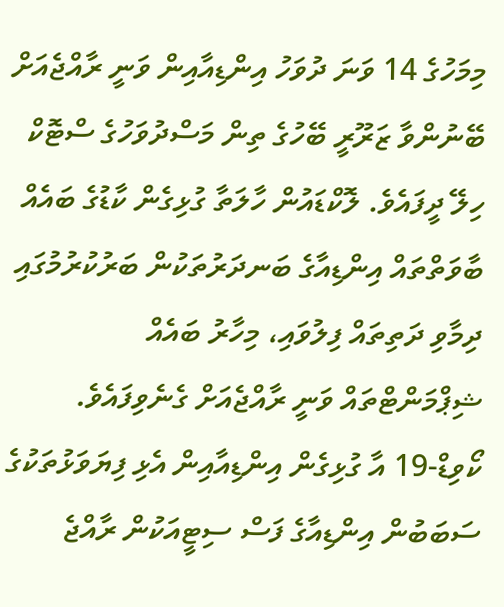މިމަހުގެ 14 ވަނަ ދުވަހު އިންޑިއާއިން ވަނީ ރާއްޖެއަށް ބޭނުންވާ ޒަރޫރީ ބޭހުގެ ތިން މަސްދުވަހުގެ ސްޓޮކް ހިލޭ ދީފައެވެ. ލޮކްޑައުން ހާލަތާ ގުޅިގެން ކާޑުގެ ބައެއް ބާވަތްތައް އިންޑިއާގެ ބަނދަރުތަކުން ބަރުކުރުމުގައި ދިމާވި ދަތިތައް ފިލުވައި، މިހާރު ބައެއް ޝިޕްމަންޓްތައް ވަނީ ރާއްޖެއަށް ގެނެވިފައެވެ.
ކޯވިޑް-19 އާ ގުޅިގެން އިންޑިއާއިން އެޅި ފިޔަވަޅުތަކުގެ ސަބަބުން އިންޑިއާގެ ފަސް ސިޓީއަކުން ރާއްޖެ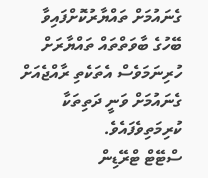ގެނައުމަށް ތައްޔާރުކޮށްފައިވާ ބޭހުގެ ބާވަތްތައް ތައްޔާރަށް ހުރިނަމަވެސް އެތަކެތި ރާއްޖެއަށް ގެނައުމަށް ވަނީ ދަތިތަކާ ކުރިމަތިވެފައެވެ.
ސްޓޭޓް ޓްރޭޑިން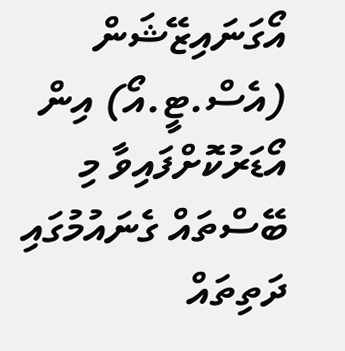އޯގަނައިޒޭޝަން (އެސް.ޓީ.އޯ) އިން އޯޑަރުކޮށްފައިވާ މި ބޭސްތައް ގެނައުމުގައި ދަތިތައް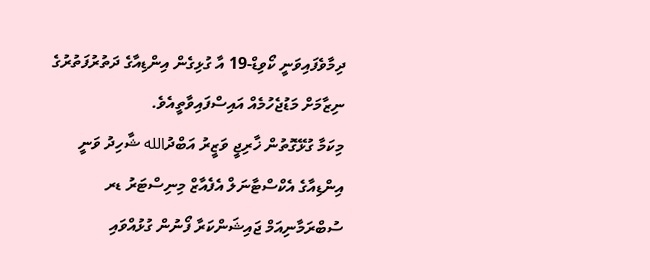ދިމާވެފައިވަނީ ކޯވިޑް-19 އާ ގުޅިގެން އިންޑިއާގެ ދަތުރުފަތުރުގެ ނިޒާމަށް މަޑުޖެހުމެއް އައިސްފައިވާތީއެވެ.
މިކަމާ ގުޅޭގޮތުން ޚާރިޖީ ވަޒީރު އަބްދުالله ޝާހިދު ވަނީ އިންޑިއާގެ އެކްސްޓާނަލް އެފެއާޒް މިނިސްޓަރު ޑރ ސުބްރަމާނިއަމް ޖައިޝަންކަރާ ފޯނުން ގުޅުއްވައި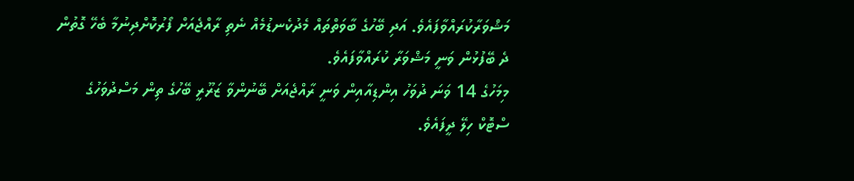މަޝްވަރާކުރައްވާފައެވެ. އަދި ބޭހުގެ ބާވަތްތައް މެދުކެނޑުމެއް ނެތި ރާއްޖެއަށް ފޯރުކޮށްދިނުމާ ބެހޭ ގޮތުން ދެ ބޭފުޅުން ވަނީ މަޝްވަރާ ކުރައްވާފައެވެ.
މިމަހުގެ 14 ވަނަ ދުވަހު އިންޑިއާއިން ވަނީ ރާއްޖެއަށް ބޭނުންވާ ޒަރޫރީ ބޭހުގެ ތިން މަސްދުވަހުގެ ސްޓޮކް ހިލޭ ދީފައެވެ.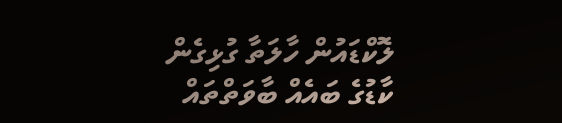ލޮކްޑައުން ހާލަތާ ގުޅިގެން ކާޑުގެ ބައެއް ބާވަތްތައް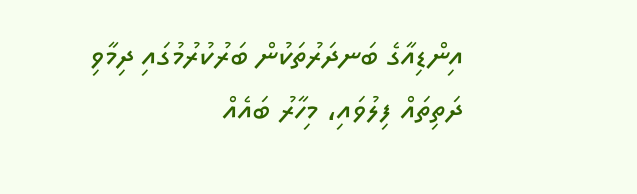އިންޑިއާގެ ބަނދަރުތަކުން ބަރުކުރުމުގައި ދިމާވި ދަތިތައް ފިލުވައި، މިހާރު ބައެއް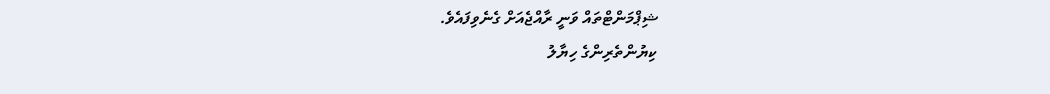ޝިޕްމަންޓްތައް ވަނީ ރާއްޖެއަށް ގެނެވިފައެވެ.
ކިޔުންތެރިންގެ ހިޔާލު